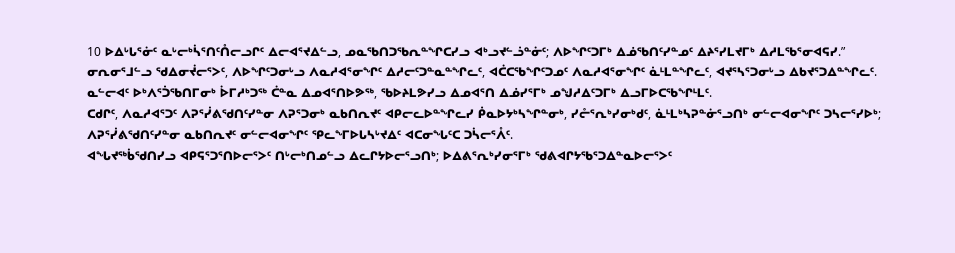10 ᐅᐃᒡᒐᕐᓃᑦ ᓇᒡᓕᒃᓵᕐᑎᑦᑍᓕᓗᒋᑦ ᐃᓕᐊᕐᔪᐃᓪᓗ, ᓄᓇᖃᑎᑐᖃᕆᓐᖏᑕᓯᓗ ᐊᒃᓗᔪᓪᓘᓐᓃᑦ; ᐱᐅᖏᑦᑐᒥᒃ ᐃᓅᖃᑎᑦᓯᓐᓄᑦ ᐃᔨᕐᓯᒪᔪᒥᒃ ᐃᓱᒪᖃᕐᓂᐊᕋᓯ.”
ᓂᕆᓂᕐᒧᓪᓗ ᖁᐃᓂᔫᓕᕐᐳᑦ, ᐱᐅᖏᑦᑐᓂᒡᓗ ᐱᓇᓱᐊᕐᓂᖏᑦ ᐃᓱᓕᑦᑐᓐᓇᓐᖏᓚᑦ, ᐊᑖᑕᖃᖏᑦᑐᓄᑦ ᐱᓇᓱᐊᕐᓂᖏᑦ ᓈᒻᒪᓐᖏᓚᑦ, ᐊᔪᕐᓴᕐᑐᓂᒡᓗ ᐃᑲᔪᕐᑐᐃᓐᖏᓚᑦ.
ᓇᓪᓕᐊᑦ ᐅᒃᐱᕐᑑᖃᑎᒥᓂᒃ ᐆᒥᓱᒃᑐᖅ ᑖᓐᓇ ᐃᓄᐊᕐᑎᐅᕗᖅ, ᖃᐅᔨᒪᕗᓯᓗ ᐃᓄᐊᕐᑎ ᐃᓅᓯᕐᒥᒃ ᓄᖑᓱᐃᑦᑐᒥᒃ ᐃᓗᒥᐅᑕᖃᖏᒻᒪᑦ.
ᑕᑯᒋᑦ, ᐱᓇᓱᐊᕐᑐᑦ ᐱᕈᕐᓰᕕᖁᑎᑦᓯᓐᓂ ᐱᕈᕐᑐᓂᒃ ᓇᑲᑎᕆᔪᑦ ᐊᑭᓕᓚᐅᓐᖏᓚᓯ ᑮᓇᐅᔭᒃᓴᖏᓐᓂᒃ, ᓯᓔᕐᕆᒃᓯᓂᒃᑯᑦ, ᓈᒻᒪᒃᓴᕈᓐᓃᕐᓗᑎᒃ ᓂᓪᓕᐊᓂᖏᑦ ᑐᓴᓕᕐᓯᐅᒃ; ᐱᕈᕐᓰᕕᖁᑎᑦᓯᓐᓂ ᓇᑲᑎᕆᔪᑦ ᓂᓪᓕᐊᓂᖏᑦ ᕿᓚᖕᒥᐅᒐᓴᒡᔪᐃᑦ ᐊᑕᓂᖓᑦᑕ ᑐᓵᓕᕐᐰᑦ.
ᐊᖓᔪᖅᑳᖁᑎᓯᓗ ᐊᑭᕋᕐᑐᕐᑎᐅᓕᕐᐳᑦ ᑎᒡᓕᒃᑎᓄᓪᓗ ᐃᓚᒋᔭᐅᓕᕐᓗᑎᒃ; ᐅᐃᕕᕐᕆᒃᓯᓂᕐᒥᒃ ᖁᕕᐊᒋᔭᖃᕐᑐᐃᓐᓇᐅᓕᕐᐳᑦ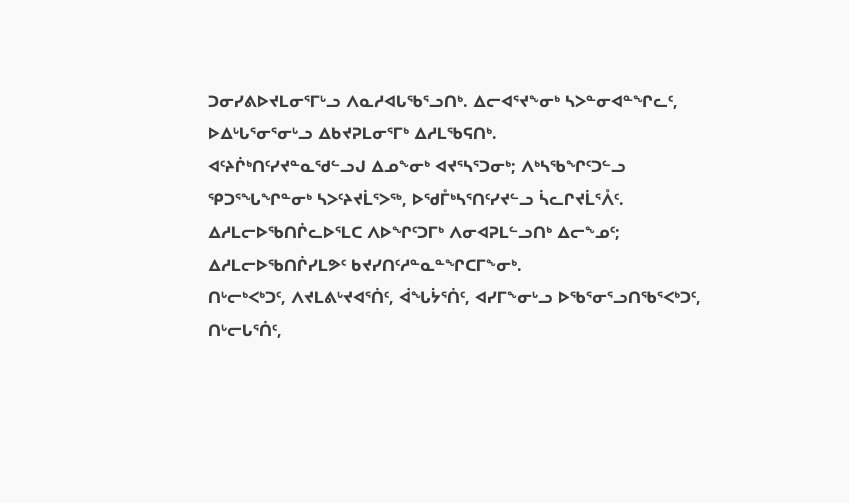ᑐᓂᓯᕕᐅᔪᒪᓂᕐᒥᒡᓗ ᐱᓇᓱᐊᒐᖃᕐᓗᑎᒃ. ᐃᓕᐊᕐᔪᖕᓂᒃ ᓴᐳᓐᓂᐊᓐᖏᓚᑦ, ᐅᐃᒡᒐᕐᓂᕐᓂᒡᓗ ᐃᑲᔪᕈᒪᓂᕐᒥᒃ ᐃᓱᒪᖃᕋᑎᒃ.
ᐊᑦᔨᒌᒃᑎᑦᓯᔪᓐᓇᖁᓪᓗᒍ ᐃᓄᖕᓂᒃ ᐊᔪᕐᓴᕐᑐᓂᒃ; ᐱᒃᓴᖃᖏᑦᑐᓪᓗ ᕿᑐᕐᖓᖏᓐᓂᒃ ᓴᐳᑦᔨᔪᒫᕐᐳᖅ, ᐅᖁᒤᒃᓴᕐᑎᑦᓯᔪᓪᓗ ᓵᓚᒋᔪᒫᕐᐰᑦ.
ᐃᓱᒪᓕᐅᖃᑎᒌᓚᐅᕐᒪᑕ ᐱᐅᖏᑦᑐᒥᒃ ᐱᓂᐊᕈᒪᓪᓗᑎᒃ ᐃᓕᖕᓄᑦ; ᐃᓱᒪᓕᐅᖃᑎᒌᓯᒪᕗᑦ ᑲᔪᓯᑎᑦᓱᓐᓇᓐᖏᑕᒥᖕᓂᒃ.
ᑎᒡᓕᒃᐸᒃᑐᑦ, ᐱᔪᒪᕕᒡᔪᐊᕐᑏᑦ, ᐋᖓᔮᕐᑏᑦ, ᐊᓯᒥᖕᓂᒡᓗ ᐅᖃᕐᓂᕐᓗᑎᖃᕐᐸᒃᑐᑦ, ᑎᒡᓕᒐᕐᑏᑦ,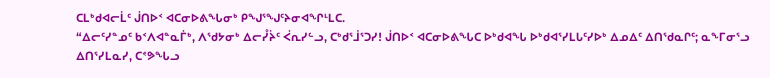ᑕᒪᒃᑯᐊᓕᒫᑦ ᒎᑎᐅᑉ ᐊᑕᓂᐅᕕᖓᓂᒃ ᑭᖑᕐᖑᑦᔨᓂᐊᖏᒻᒪᑕ.
“ᐃᓕᑦᓯᓐᓄᑦ ᑲᑉᐱᐊᓐᓇᒦᒃ, ᐱᖁᔭᓂᒃ ᐃᓕᓮᔩᑦ ᐹᕆᓯᓪᓗ, ᑕᒃᑯᕐᒨᕐᑐᓯ! ᒎᑎᐅᑉ ᐊᑕᓂᐅᕕᖓᑕ ᐅᒃᑯᐊᖓ ᐅᒃᑯᐊᕐᓯᒪᒐᑦᓯᐅᒃ ᐃᓄᐃᑦ ᐃᑎᖁᓇᒋᑦ; ᓇᖕᒥᓂᕐᓗ ᐃᑎᕐᓯᒪᓇᓯ, ᑕᕝᕗᖓᓗ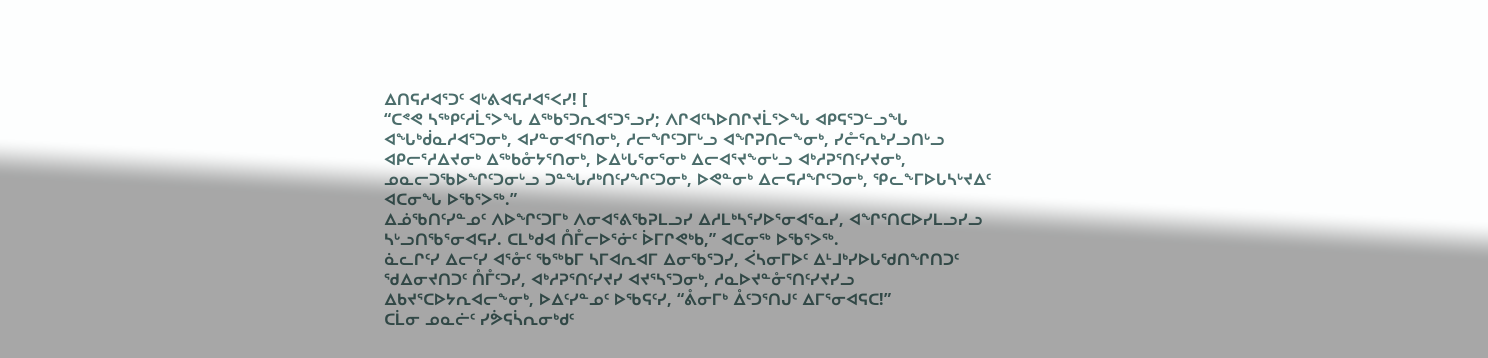ᐃᑎᕋᓱᐊᕐᑐᑦ ᐊᒡᕕᐊᕋᓱᐊᕐᐸᓯ! [
“ᑕᕝᕙ ᓴᖅᑭᑦᓱᒫᕐᐳᖓ ᐃᖅᑲᕐᑐᕆᐊᕐᑐᕐᓗᓯ; ᐱᒋᐊᑦᓴᐅᑎᒋᔪᒫᕐᐳᖓ ᐊᑭᕋᕐᑐᓪᓗᖓ ᐊᖓᒃᑰᓇᓱᐊᕐᑐᓂᒃ, ᐊᓯᓐᓂᐊᕐᑎᓂᒃ, ᓱᓕᖏᑦᑐᒥᒡᓗ ᐊᖏᕈᑎᓕᖕᓂᒃ, ᓯᓔᕐᕆᒃᓯᓗᑎᒡᓗ ᐊᑭᓕᕐᓱᐃᔪᓂᒃ ᐃᖅᑲᓁᔭᕐᑎᓂᒃ, ᐅᐃᒡᒐᕐᓂᕐᓂᒃ ᐃᓕᐊᕐᔪᖕᓂᒡᓗ ᐊᒃᓱᕈᕐᑎᑦᓯᔪᓂᒃ, ᓄᓇᓕᑐᖃᐅᖏᑦᑐᓂᒡᓗ ᑐᓐᖓᓱᒃᑎᑦᓯᖏᑦᑐᓂᒃ, ᐅᕙᓐᓂᒃ ᐃᓕᕋᓱᖏᑦᑐᓂᒃ, ᕿᓚᖕᒥᐅᒐᓴᒡᔪᐃᑦ ᐊᑕᓂᖓ ᐅᖃᕐᐳᖅ.”
ᐃᓅᖃᑎᑦᓯᓐᓄᑦ ᐱᐅᖏᑦᑐᒥᒃ ᐱᓂᐊᕐᕕᖃᕈᒪᓗᓯ ᐃᓱᒪᒃᓴᕐᓯᐅᕐᓂᐊᕐᓇᓯ, ᐊᖏᕐᑎᑕᐅᓯᒪᓗᓯᓗ ᓴᒡᓗᑎᖃᕐᓂᐊᕋᓯ. ᑕᒪᒃᑯᐊ ᑍᒤᓕᐅᕐᓃᑦ ᐆᒥᒋᕙᒃᑲ,” ᐊᑕᓂᖅ ᐅᖃᕐᐳᖅ.
ᓈᓚᒋᑦᓯ ᐃᓕᑦᓯ ᐊᕐᓁᑦ ᖃᖅᑲᒥ ᓴᒥᐊᕆᐊᒥ ᐃᓂᖃᕐᑐᓯ, ᐹᓴᓂᒥᐅᑦ ᐃᒻᒧᒃᓯᐅᒐᖁᑎᖏᑎᑐᑦ ᖁᐃᓂᔪᑎᑐᑦ ᑍᒤᑦᑐᓯ, ᐊᒃᓱᕈᕐᑎᑦᓯᔪᓯ ᐊᔪᕐᓴᕐᑐᓂᒃ, ᓱᓇᐅᔪᓐᓁᕐᑎᑦᓯᔪᓯᓗ ᐃᑲᔪᕐᑕᐅᔭᕆᐊᓕᖕᓂᒃ, ᐅᐃᑦᓯᓐᓄᑦ ᐅᖃᕋᑦᓯ, “ᕔᓂᒥᒃ ᐂᑦᑐᕐᑎᒍᑦ ᐃᒥᕐᓂᐊᕋᑕ!”
ᑕᒫᓂ ᓄᓇᓖᑦ ᓯᕘᕋᓵᕆᓂᒃᑯᑦ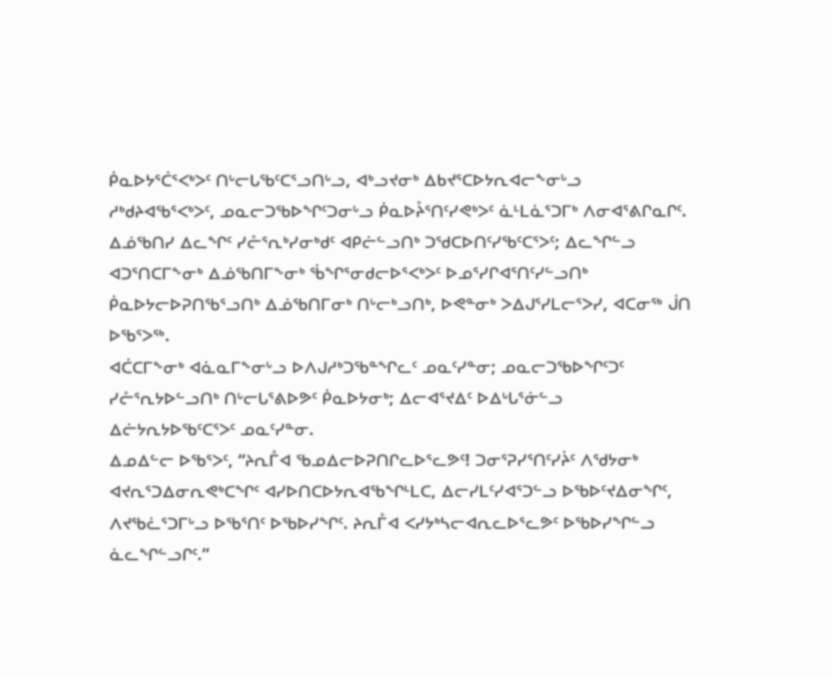ᑮᓇᐅᔭᕐᑖᕐᐸᒃᐳᑦ ᑎᒡᓕᒐᖃᑦᑕᕐᓗᑎᒡᓗ, ᐊᒃᓗᔪᓂᒃ ᐃᑲᔪᕐᑕᐅᔭᕆᐊᓕᖕᓂᒡᓗ ᓱᒃᑯᔨᐊᖃᕐᐸᒃᐳᑦ, ᓄᓇᓕᑐᖃᐅᖏᑦᑐᓂᒡᓗ ᑮᓇᐅᔧᕐᑎᑦᓯᕙᒃᐳᑦ ᓈᒻᒪᓈᕐᑐᒥᒃ ᐱᓂᐊᕐᕕᒋᓇᒋᑦ.
ᐃᓅᖃᑎᓯ ᐃᓚᖏᑦ ᓯᓔᕐᕆᒃᓯᓂᒃᑯᑦ ᐊᑭᓖᓪᓗᑎᒃ ᑐᖁᑕᐅᑎᑦᓯᖃᑦᑕᕐᐳᑦ; ᐃᓚᖏᓪᓗ ᐊᑐᕐᑎᑕᒥᖕᓂᒃ ᐃᓅᖃᑎᒥᖕᓂᒃ ᖄᖏᕐᓂᑯᓕᐅᕐᐸᒃᐳᑦ ᐅᓄᕐᓯᒋᐊᕐᑎᑦᓯᓪᓗᑎᒃ ᑮᓇᐅᔭᓕᐅᕈᑎᖃᕐᓗᑎᒃ ᐃᓅᖃᑎᒥᓂᒃ ᑎᒡᓕᒃᓗᑎᒃ, ᐅᕙᓐᓂᒃ ᐳᐃᒍᕐᓯᒪᓕᕐᐳᓯ, ᐊᑕᓂᖅ ᒎᑎ ᐅᖃᕐᐳᖅ.
ᐊᑖᑕᒥᖕᓂᒃ ᐊᓈᓇᒥᖕᓂᒡᓗ ᐅᐱᒍᓱᒃᑐᖃᓐᖏᓚᑦ ᓄᓇᑦᓯᓐᓂ; ᓄᓇᓕᑐᖃᐅᖏᑦᑐᑦ ᓯᓔᕐᕆᔭᐅᓪᓗᑎᒃ ᑎᒡᓕᒐᕐᕕᐅᕗᑦ ᑮᓇᐅᔭᓂᒃ; ᐃᓕᐊᕐᔪᐃᑦ ᐅᐃᒡᒐᕐᓃᓪᓗ ᐃᓖᔭᕆᔭᐅᖃᑦᑕᕐᐳᑦ ᓄᓇᑦᓯᓐᓂ.
ᐃᓄᐃᓪᓕ ᐅᖃᕐᐳᑦ, “ᔨᕆᒤᐊ ᖃᓄᐃᓕᐅᕈᑎᒋᓚᐅᕐᓚᕗᑦ! ᑐᓂᕐᕈᓯᕐᑎᑦᓯᔩᑦ ᐱᖁᔭᓂᒃ ᐊᔪᕆᕐᑐᐃᓂᕆᕙᒃᑕᖏᑦ ᐊᓯᐅᑎᑕᐅᔭᕆᐊᖃᖏᒻᒪᑕ, ᐃᓕᓯᒪᑦᓯᐊᕐᑐᓪᓗ ᐅᖃᐅᑦᔪᐃᓂᖏᑦ, ᐱᔪᖃᓛᕐᑐᒥᒡᓗ ᐅᖃᕐᑎᑦ ᐅᖃᐅᓯᖏᑦ. ᔨᕆᒤᐊ ᐸᓯᔭᒃᓴᓕᐊᕆᓚᐅᕐᓚᕗᑦ ᐅᖃᐅᓯᖏᓪᓗ ᓈᓚᖏᓪᓗᒋᑦ.”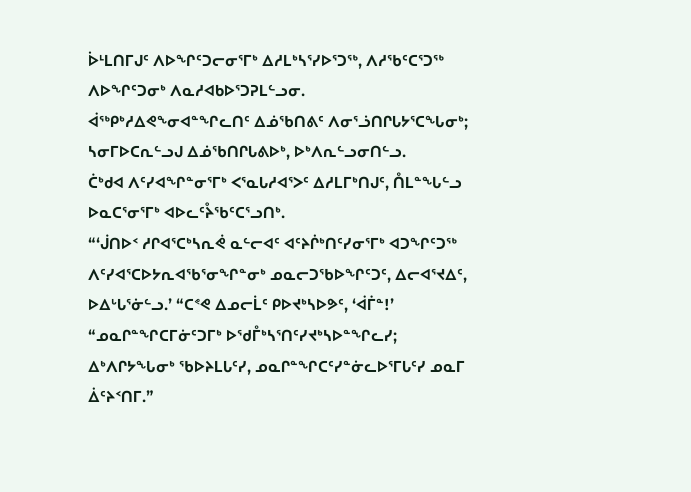ᐆᒻᒪᑎᒥᒍᑦ ᐱᐅᖏᑦᑐᓕᓂᕐᒥᒃ ᐃᓱᒪᒃᓴᕐᓯᐅᕐᑐᖅ, ᐱᓱᖃᑦᑕᕐᑐᖅ ᐱᐅᖏᑦᑐᓂᒃ ᐱᓇᓱᐊᑲᐅᕐᑐᕈᒪᓪᓗᓂ.
ᐋᖅᑭᒃᓱᐃᕙᖕᓂᐊᓐᖏᓚᑎᑦ ᐃᓅᖃᑎᕕᑦ ᐱᓂᕐᓘᑎᒋᒐᔭᕐᑕᖓᓂᒃ; ᓴᓂᒥᐅᑕᕆᓪᓗᒍ ᐃᓅᖃᑎᒋᒐᕕᐅᒃ, ᐅᒃᐱᕆᓪᓗᓂᑎᓪᓗ.
ᑖᒃᑯᐊ ᐱᑦᓯᐊᖏᓐᓂᕐᒥᒃ ᐸᕐᓇᒐᓱᐊᕐᐳᑦ ᐃᓱᒪᒥᒃᑎᒍᑦ, ᑍᒪᓐᖓᓪᓗ ᐅᓇᑕᕐᓂᕐᒥᒃ ᐊᐅᓚᑦᔧᖃᑦᑕᕐᓗᑎᒃ.
“‘ᒎᑎᐅᑉ ᓱᒋᐊᕐᑕᒃᓴᕆᕚ ᓇᓪᓕᐊᑦ ᐊᑦᔨᒌᒃᑎᑦᓯᓂᕐᒥᒃ ᐊᑐᖏᑦᑐᖅ ᐱᑦᓯᐊᕐᑕᐅᔭᕆᐊᖃᕐᓂᖏᓐᓂᒃ ᓄᓇᓕᑐᖃᐅᖏᑦᑐᑦ, ᐃᓕᐊᕐᔪᐃᑦ, ᐅᐃᒡᒐᕐᓃᓪᓗ.’ “ᑕᕝᕙ ᐃᓄᓕᒫᑦ ᑭᐅᔪᒃᓴᐅᕗᑦ, ‘ᐋᒦᓐ!’
“ᓄᓇᒋᓐᖏᑕᒥᓃᑦᑐᒥᒃ ᐅᖁᒤᒃᓴᕐᑎᑦᓯᔪᒃᓴᐅᓐᖏᓚᓯ; ᐃᒃᐱᒋᔭᖓᓂᒃ ᖃᐅᔨᒪᒐᑦᓯ, ᓄᓇᒋᓐᖏᑕᑦᓯᓐᓃᓚᐅᕐᒥᒐᑦᓯ ᓄᓇᒥ ᐄᑦᔨᑉᑎᒥ.”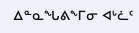ᐃᓐᓇᖓᕕᖕᒥᓂ ᐊᒡᓛᑦ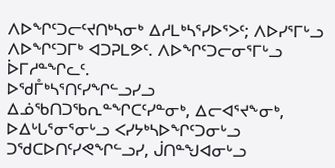ᐱᐅᖏᑦᑐᓕᑦᔪᑎᒃᓴᓂᒃ ᐃᓱᒪᒃᓴᕐᓯᐅᕐᐳᑦ; ᐱᐅᓯᕐᒥᒡᓗ ᐱᐅᖏᑦᑐᒥᒃ ᐊᑐᕈᒪᕗᑦ. ᐱᐅᖏᑦᑐᓕᓂᕐᒥᒡᓗ ᐆᒥᓱᓐᖏᓚᑦ.
ᐅᖁᒤᒃᓴᕐᑎᑦᓯᖏᓪᓗᓯᓗ ᐃᓅᖃᑎᑐᖃᕆᓐᖏᑕᑦᓯᓐᓂᒃ, ᐃᓕᐊᕐᔪᖕᓂᒃ, ᐅᐃᒡᒐᕐᓂᕐᓂᒡᓗ ᐸᓯᔭᒃᓴᐅᖏᑦᑐᓂᒡᓗ ᑐᖁᑕᐅᑎᑦᓯᕙᖏᓪᓗᓯ, ᒎᑎᓐᖑᐊᓂᒡᓗ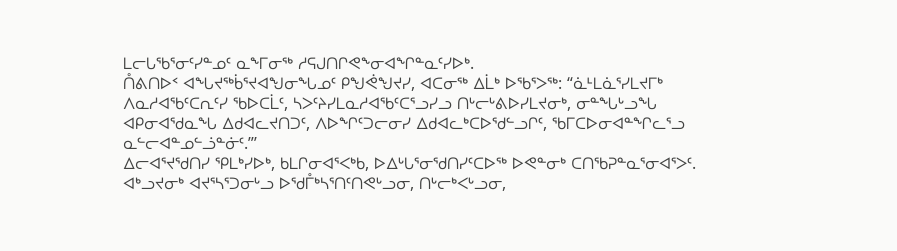ᒪᓕᒐᖃᕐᓂᑦᓯᓐᓄᑦ ᓇᖕᒥᓂᖅ ᓱᕋᒍᑎᒋᕙᖕᓂᐊᖏᓐᓇᑦᓯᐅᒃ.
ᑍᕕᑎᐅᑉ ᐊᖓᔪᖅᑳᕐᔪᐊᖑᓂᖓᓄᑦ ᑭᖑᕚᖑᔪᓯ, ᐊᑕᓂᖅ ᐃᒫᒃ ᐅᖃᕐᐳᖅ: “ᓈᒻᒪᓈᕐᓯᒪᔪᒥᒃ ᐱᓇᓱᐊᖃᑦᑕᕆᑦᓯ ᖃᐅᑕᒫᑦ, ᓴᐳᑦᔨᓯᒪᓇᓱᐊᖃᑦᑕᕐᓗᓯᓗ ᑎᒡᓕᒡᕕᐅᓯᒪᔪᓂᒃ, ᓂᓐᖓᒡᓗᖓ ᐊᑭᓂᐊᖁᓇᖓ ᐃᑯᐊᓚᔪᑎᑐᑦ, ᐱᐅᖏᑦᑐᓕᓂᓯ ᐃᑯᐊᓚᒃᑕᐅᖁᓪᓗᒋᑦ, ᖃᒥᑕᐅᓂᐊᓐᖏᓚᕐᓗ ᓇᓪᓕᐊᓐᓄᓪᓘᓐᓃᑦ.”’
ᐃᓕᐊᕐᔪᖁᑎᓯ ᕿᒪᒃᓯᐅᒃ, ᑲᒪᒋᓂᐊᕐᐸᒃᑲ, ᐅᐃᒡᒐᕐᓂᖁᑎᓯᑦᑕᐅᖅ ᐅᕙᓐᓂᒃ ᑕᑎᖃᕈᓐᓇᕐᓂᐊᕐᐳᑦ.
ᐊᒃᓗᔪᓂᒃ ᐊᔪᕐᓴᕐᑐᓂᒡᓗ ᐅᖁᒤᒃᓴᕐᑎᑦᑎᕙᒡᓗᓂ, ᑎᒡᓕᒃᐸᒡᓗᓂ,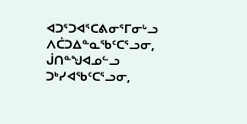ᐊᑐᕐᑐᐊᕐᑕᕕᓂᕐᒥᓂᒡᓗ ᐱᑖᑐᐃᓐᓇᖃᑦᑕᕐᓗᓂ, ᒎᑎᓐᖑᐊᓄᓪᓗ ᑐᒃᓯᐊᖃᑦᑕᕐᓗᓂ,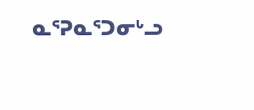ᓇᕐᕈᓇᕐᑐᓂᒡᓗ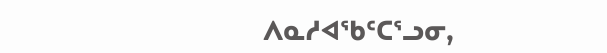ᐱᓇᓱᐊᖃᑦᑕᕐᓗᓂ,